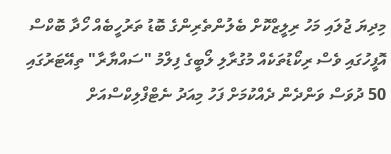މިދިޔަ ޖުލައި މަހު ރިލީޒްކޮށް ބެލުންތެރިންގެ ބޮޑު ތަރުހީބެއް ހޯދާ ބޮކްސް އޮފީހުގައި ވެސް ރިކޯޑުތަކެއް މުގުރާލި ލޯބީގެ ފިލްމު "ސައްޔާރާ" ތިއޭޓަރުގައި 50 ދުވަސް ވަންދެން ދެއްކުމަށް ފަހު މިއަދު ނެޓްފްލިކްސްއަށް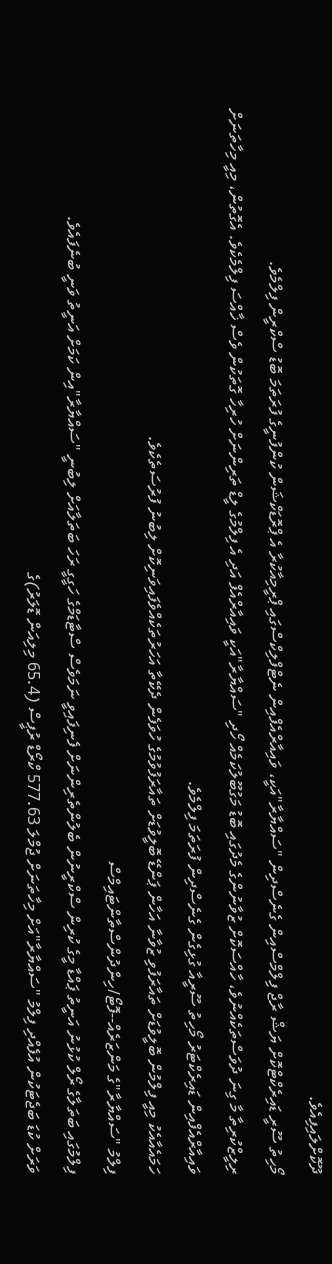ދޫކޮށްލައިފިއެވެ.
މޯހިތު ސޫރީ ޑައިރެކްޓްކޮށް ޔަޝް ރާޖް ފިލްމްސްއިން ގެނެސްދިން "ސައްޔާރާ"އަކީ، ވައިއާރްއެފްއިން ނެޓްފްލިކްސްގައި ޕްރީމިއާކުރާ އެ ޕްރޮޑަކްޝަން ކުންފުނީގެ ފުރަތަމަ ބޮޑު ސްކްރީން ފިލްމެވެ.
ރިލީޒްކުރިތާ މާ ގިނަ ދުވަސްތަކެއްނުވެ، ހާއްސަކޮށް ޒުވާނުންގެ މެދުގައި ބޮޑު މަގުބޫލުކަމެއް ހޯދި "ސައްޔާރާ"އަކީ ވައިއާރްއެފް އަދި އެ ފިލްމުގެ ލީޑް ތަރިންނަށް ހުރިހާ ގޮތަކުން ވެސް ޚާއްސަ ފިލްމެކެވެ. އެގޮތުން، މިއީ މިހާތަނަށް ވައިއާރްއެފްއިން ޑައިރެކްޓަރު މޯހިތު ސޫރީއާ ގުޅިގެން ގެނެސްދިން ފުރަތަމަ ފިލްމެވެ.
ހަމައެއާއެކު މިއީ ފިލްމުން ބޮލީވުޑަށް ތައާރަފުވި ޒުވާނާ އަހާން ޕަންޑޭ ބޮލީވުޑަށް ތައާރަފުވުމުގެ ހުވަފެން ދެކޭތާ އަހަރުތަކެއްވެފައިވަނިކޮށް ލިބުނު ފުރުސަތެކެވެ.
ފިލްމު "ސައްޔާރާ"ގެ މަންޒަރެއް--ފޮޓޯ/ހިންދުންސްތާންޓައިމްސް
ފިލްމުގައި ބަތަލާގެ ރޯލް ކުޅުނު އަނީތު ޕައްޑާ މީގެ ކުރިން ސްކްރީނުން ބެލުންތެރިންނަށް ފެނިފައިވީ ނަމަވެސް ސްޓާޑަމްގެ ހަގީގީ ރަހަ ބަތަލާއަށް ލިބުނީ "ސައްޔާރާ"އިން ކަމަށް އަނީތު ވަނީ ބުނެފައެވެ.
ވަރަށް ކުޑަ ބަޖެޓަކުން އުފެއްދި ފިލްމު "ސައްޔާރާ"އަށް މިހާތަނަށް ޖުމްލަ 577.63 ކްރޯޑް ރުޕީސް (65.4 މިލިއަން ޑޮލަރު)ގެ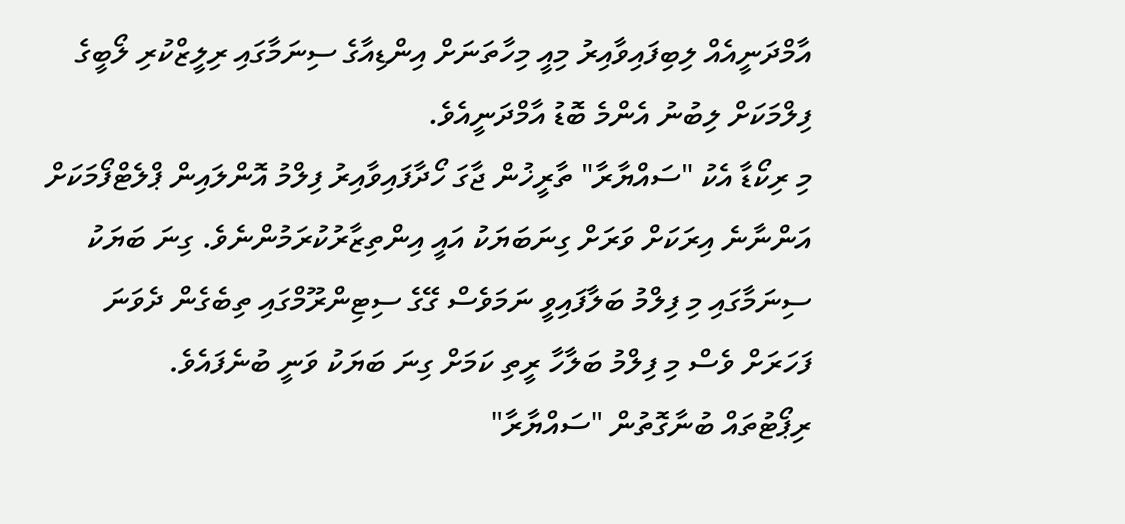އާމްދަނީއެއް ލިބިފައިވާއިރު މިއީ މިހާތަނަށް އިންޑިއާގެ ސިނަމާގައި ރިލީޒްކުރި ލޯބީގެ ފިލްމަކަށް ލިބުނު އެންމެ ބޮޑު އާމްދަނީއެވެ.
މި ރިކޯޑާ އެކު "ސައްޔާރާ" ތާރީޚުން ޖާގަ ހޯދާފައިވާއިރު ފިލްމު އޮންލައިން ޕްލެޓްފޯމަކަށް އަންނާނެ އިރަކަށް ވަރަށް ގިނަބަޔަކު އައީ އިންތިޒާރުކުރަމުންނެވެ. ގިނަ ބަޔަކު ސިނަމާގައި މި ފިލްމު ބަލާފައިވީ ނަމަވެސް ގޭގެ ސިޓިންރޫމްގައި ތިބެގެން ދެވަނަ ފަހަރަށް ވެސް މި ފިލްމު ބަލާހާ ރީތި ކަމަށް ގިނަ ބަޔަކު ވަނީ ބުނެފައެވެ.
ރިޕޯޓުތައް ބުނާގޮތުން "ސައްޔާރާ"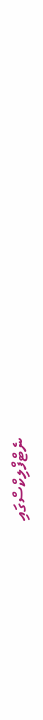ނެޓްފްލިކްސްގައި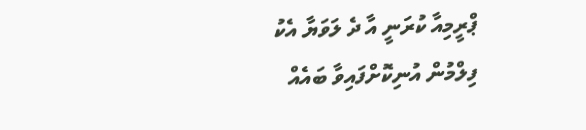ޕްރީމިއާ ކުރަނީ އާ ދެ ލަވަޔާ އެކު ފިލްމުން އުނިކޮށްފައިވާ ބައެއް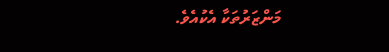މަންޒަރުތަކާ އެކުއެވެ.